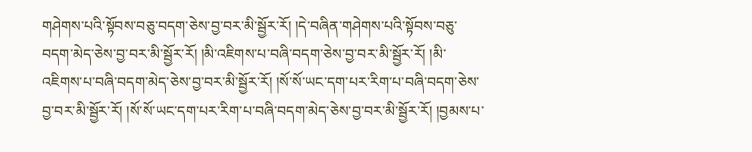གཤེགས་པའི་སྟོབས་བཅུ་བདག་ཅེས་བྱ་བར་མི་སྦྱོར་རོ། །དེ་བཞིན་གཤེགས་པའི་སྟོབས་བཅུ་བདག་མེད་ཅེས་བྱ་བར་མི་སྦྱོར་རོ། །མི་འཇིགས་པ་བཞི་བདག་ཅེས་བྱ་བར་མི་སྦྱོར་རོ། །མི་འཇིགས་པ་བཞི་བདག་མེད་ཅེས་བྱ་བར་མི་སྦྱོར་རོ། །སོ་སོ་ཡང་དག་པར་རིག་པ་བཞི་བདག་ཅེས་བྱ་བར་མི་སྦྱོར་རོ། །སོ་སོ་ཡང་དག་པར་རིག་པ་བཞི་བདག་མེད་ཅེས་བྱ་བར་མི་སྦྱོར་རོ། །བྱམས་པ་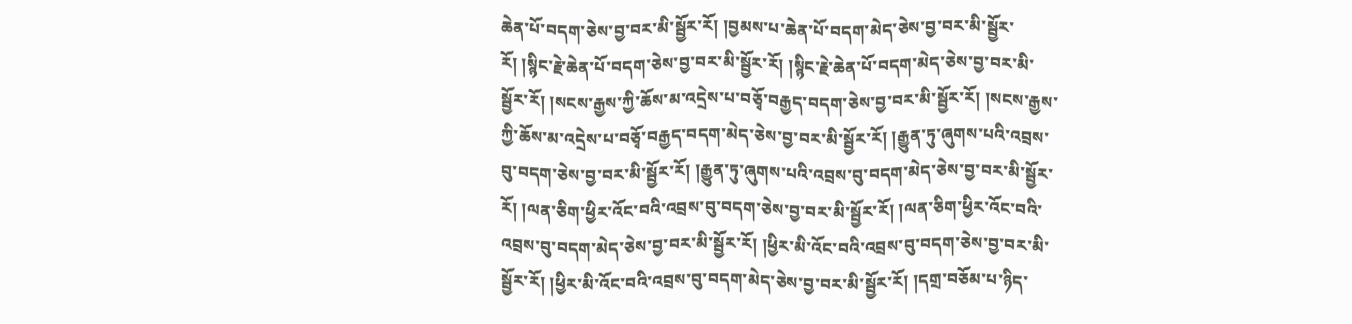ཆེན་པོ་བདག་ཅེས་བྱ་བར་མི་སྦྱོར་རོ། །བྱམས་པ་ཆེན་པོ་བདག་མེད་ཅེས་བྱ་བར་མི་སྦྱོར་རོ། །སྙིང་རྗེ་ཆེན་པོ་བདག་ཅེས་བྱ་བར་མི་སྦྱོར་རོ། །སྙིང་རྗེ་ཆེན་པོ་བདག་མེད་ཅེས་བྱ་བར་མི་སྦྱོར་རོ། །སངས་རྒྱས་ཀྱི་ཆོས་མ་འདྲེས་པ་བཅྭོ་བརྒྱད་བདག་ཅེས་བྱ་བར་མི་སྦྱོར་རོ། །སངས་རྒྱས་ཀྱི་ཆོས་མ་འདྲེས་པ་བཅྭོ་བརྒྱད་བདག་མེད་ཅེས་བྱ་བར་མི་སྦྱོར་རོ། །རྒྱུན་ཏུ་ཞུགས་པའི་འབྲས་བུ་བདག་ཅེས་བྱ་བར་མི་སྦྱོར་རོ། །རྒྱུན་ཏུ་ཞུགས་པའི་འབྲས་བུ་བདག་མེད་ཅེས་བྱ་བར་མི་སྦྱོར་རོ། །ལན་ཅིག་ཕྱིར་འོང་བའི་འབྲས་བུ་བདག་ཅེས་བྱ་བར་མི་སྦྱོར་རོ། །ལན་ཅིག་ཕྱིར་འོང་བའི་འབྲས་བུ་བདག་མེད་ཅེས་བྱ་བར་མི་སྦྱོར་རོ། །ཕྱིར་མི་འོང་བའི་འབྲས་བུ་བདག་ཅེས་བྱ་བར་མི་སྦྱོར་རོ། །ཕྱིར་མི་འོང་བའི་འབྲས་བུ་བདག་མེད་ཅེས་བྱ་བར་མི་སྦྱོར་རོ། །དགྲ་བཅོམ་པ་ཉིད་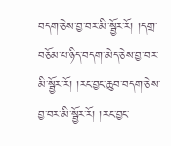བདག་ཅེས་བྱ་བར་མི་སྦྱོར་རོ། །དགྲ་བཅོམ་པ་ཉིད་བདག་མེད་ཅེས་བྱ་བར་མི་སྦྱོར་རོ། །རང་བྱང་ཆུབ་བདག་ཅེས་བྱ་བར་མི་སྦྱོར་རོ། །རང་བྱང་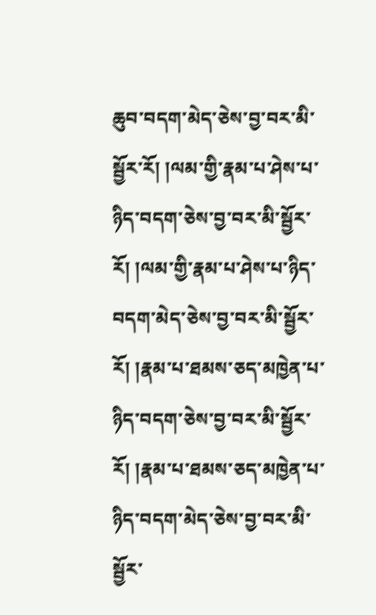ཆུབ་བདག་མེད་ཅེས་བྱ་བར་མི་སྦྱོར་རོ། །ལམ་གྱི་རྣམ་པ་ཤེས་པ་ཉིད་བདག་ཅེས་བྱ་བར་མི་སྦྱོར་རོ། །ལམ་གྱི་རྣམ་པ་ཤེས་པ་ཉིད་བདག་མེད་ཅེས་བྱ་བར་མི་སྦྱོར་རོ། །རྣམ་པ་ཐམས་ཅད་མཁྱེན་པ་ཉིད་བདག་ཅེས་བྱ་བར་མི་སྦྱོར་རོ། །རྣམ་པ་ཐམས་ཅད་མཁྱེན་པ་ཉིད་བདག་མེད་ཅེས་བྱ་བར་མི་སྦྱོར་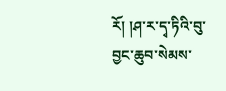རོ། །ཤ་ར་དྭ་ཏིའི་བུ་བྱང་ཆུབ་སེམས་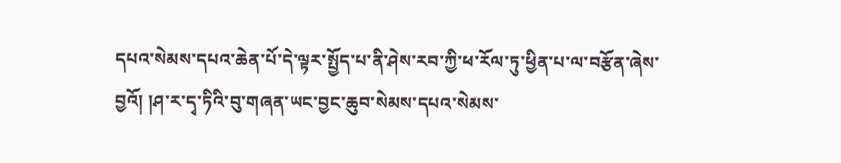དཔའ་སེམས་དཔའ་ཆེན་པོ་དེ་ལྟར་སྤྱོད་པ་ནི་ཤེས་རབ་ཀྱི་ཕ་རོལ་ཏུ་ཕྱིན་པ་ལ་བརྩོན་ཞེས་བྱའོ། །ཤ་ར་དྭ་ཏིའི་བུ་གཞན་ཡང་བྱང་ཆུབ་སེམས་དཔའ་སེམས་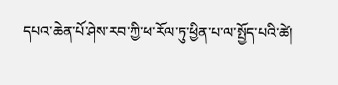དཔའ་ཆེན་པོ་ཤེས་རབ་ཀྱི་ཕ་རོལ་ཏུ་ཕྱིན་པ་ལ་སྤྱོད་པའི་ཚེ།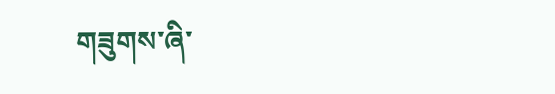གཟུགས་ཞི་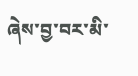ཞེས་བྱ་བར་མི་